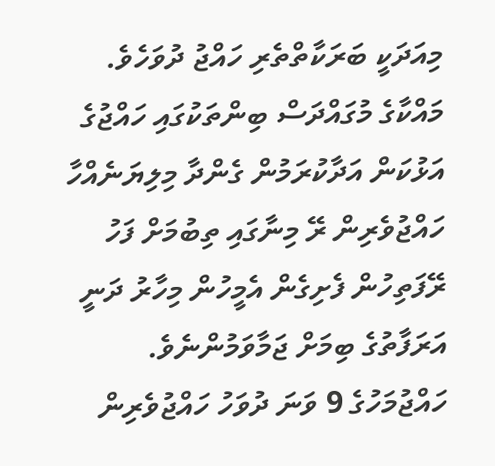މިއަދަކީ ބަރަކާތްތެރި ހައްޖު ދުވަހެވެ. މައްކާގެ މުގައްދަސް ބިންތަކުގައި ހައްޖުގެ އަޅުކަން އަދާކުރަމުން ގެންދާ މިލިޔަނެއްހާ ހައްޖުވެރިން ރޭ މިނާގައި ތިބުމަށް ފަހު ރޭފަތިހުން ފެށިގެން އެމީހުން މިހާރު ދަނީ އަރަފާތުގެ ބިމަށް ޖަމާވަމުންނެވެ.
ހައްޖުމަހުގެ 9 ވަނަ ދުވަހު ހައްޖުވެރިން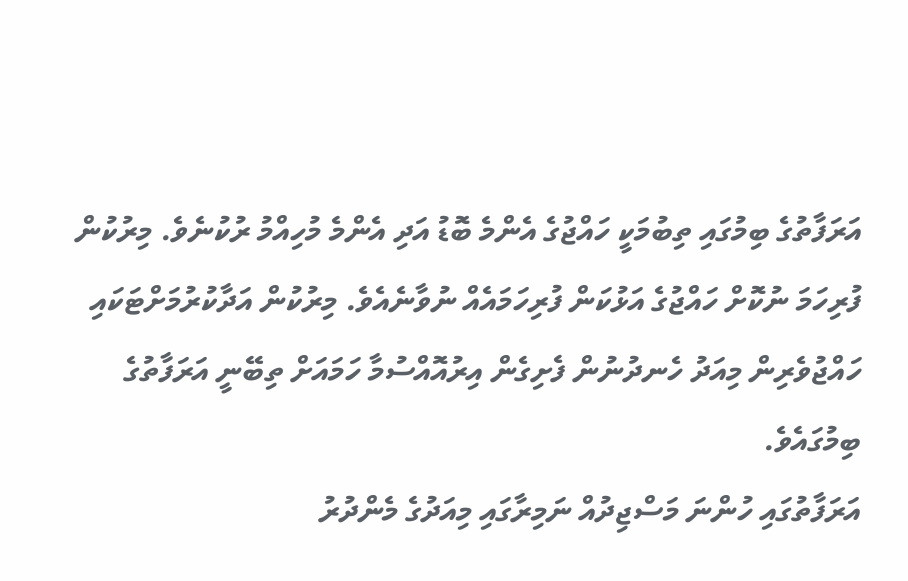އަރަފާތުގެ ބިމުގައި ތިބުމަކީ ހައްޖުގެ އެންމެ ބޮޑު އަދި އެންމެ މުހިއްމު ރުކުނެވެ. މިރުކުން ފުރިހަމަ ނުކޮށް ހައްޖުގެ އަޅުކަން ފުރިހަމައެއް ނުވާނެއެވެ. މިރުކުން އަދާކުރުމަށްޓަކައި ހައްޖުވެރިން މިއަދު ހެނދުނުން ފެށިގެން އިރުއޮއްސުމާ ހަމައަށް ތިބޭނީ އަރަފާތުގެ ބިމުގައެވެ.
އަރަފާތުގައި ހުންނަ މަސްޖިދުއް ނަމިރާގައި މިއަދުގެ މެންދުރު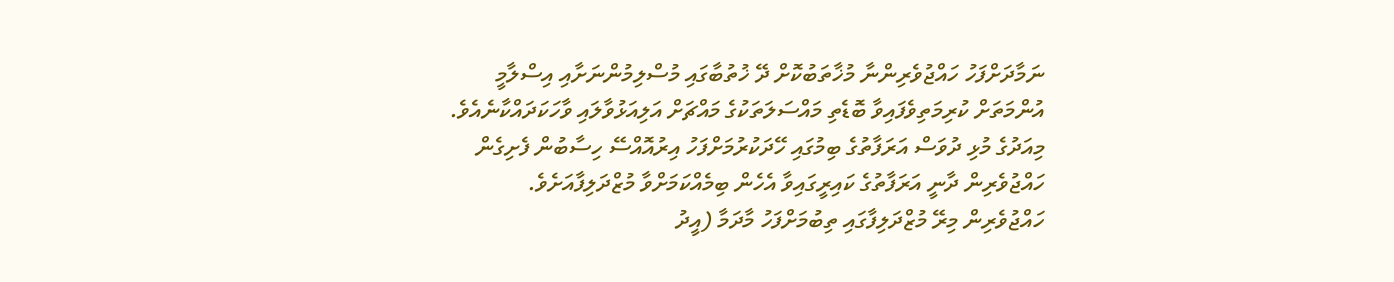ނަމާދަށްފަހު ހައްޖުވެރިންނާ މުޚާތަބުކޮށް ދޭ ޚުތުބާގައި މުސްލިމުންނަށާއި އިސްލާމީ އުންމަތަށް ކުރިމަތިވެފައިވާ ބޮޑެތި މައްސަލަތަކުގެ މައްޗަށް އަލިއަޅުވާލައި ވާހަކަދައްކާނެއެވެ.
މިއަދުގެ މުޅި ދުވަސް އަރަފާތުގެ ބިމުގައި ހޭދަކުރުމަށްފަހު އިރުއޮއްސޭ ހިސާބުން ފެށިގެން ހައްޖުވެރިން ދާނީ އަރަފާތުގެ ކައިރީގައިވާ އެހެން ބިމެއްކަމަށްވާ މުޒްދަލިފާއަށެވެ. ހައްޖުވެރިން މިރޭ މުޒްދަލިފާގައި ތިބުމަށްފަހު މާދަމާ (އީދު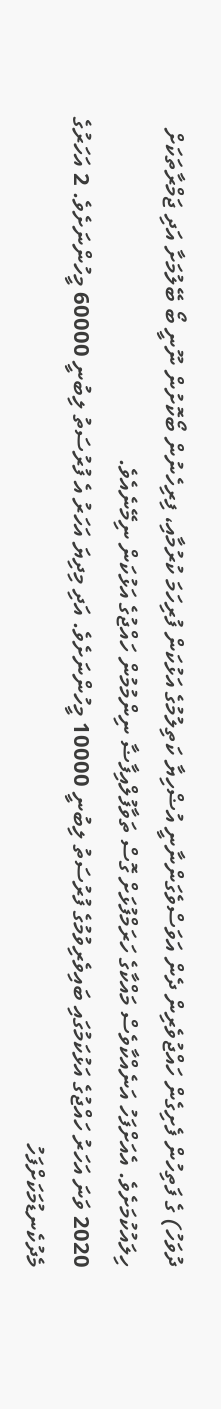ދުވަހު) ގެ ފަތިހުން ފެށިގެން ހައްޖުވެރިން ދެން އަވަސްވެގަންނާނީ އުޟްހިޔާ ކަތިލުމުގެ އަޅުކަން ފުރިހަމަ ކުރުމާއި، ފިރިހެނުން ބޯކޮށުން ނޫނީ ބޯ ބޭލުމަށާ އަދި ޖަމްރާތަކަށް ހިލައުކުމަށެވެ. އެއަށްފަހު އަނެއްކާވެސް މައްކާގެ ހަރަމްފުޅަށް ގޮސް ތަވާފުލްއިފާޟާ ނިންމުމުން ހައްޖުގެ އަޅުކަން ނިމޭނެއެވެ.
2020 ވަނަ އަހަރު ހައްޖުގެ އަޅުކަމުގައި ބައިވެރިވުމުގެ ފުރުސަތު ލިބުނީ 10000 މީހުންނަށެވެ. އަދި މިދިޔަ އަހަރު އެ ފުރުސަތު ލިބުނީ 60000 މީހުންނަށެވެ. 2 އަހަރުގެ މެދުކެނޑުމަކަށްފަހު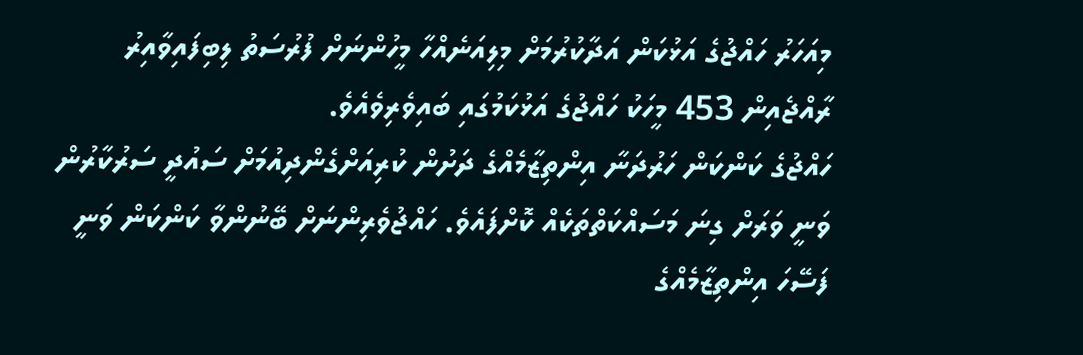މިއަހަރު ހައްޖުގެ އަޅުކަން އަދާކުރުމަށް މިލިއަނެއްހާ މީހުންނަށް ފުރުސަތު ލިބިފައިވާއިރު ރާއްޖެއިން 453 މީހަކު ހައްޖުގެ އަޅުކަމުގައި ބައިވެރިވެއެވެ.
ހައްޖުގެ ކަންކަން ހަރުދަނާ އިންތިޒާމެއްގެ ދަށުން ކުރިއަށްގެންދިއުމަށް ސައުދީ ސަރުކާރުން ވަނީ ވަރަށް ގިނަ މަސައްކަތްތަކެއް ކޮށްފައެވެ. ހައްޖުވެރިންނަށް ބޭނުންވާ ކަންކަން ވަނީ ފަސޭހަ އިންތިޒާމެއްގެ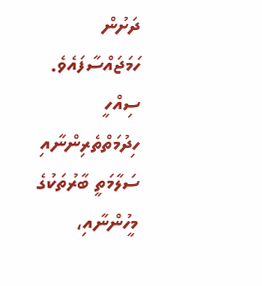ދަށުން ހަމަޖައްސާފައެވެ. ސިއްހީ ހިދުމަތްތެރިންނާއި ސަލާމަތީ ބާރުތަކުގެ މީހުންނާއި،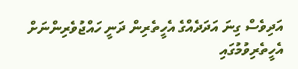އަދިވެސް ގިނަ އަދަދެއްގެ އެހީތެރިން ދަނީ ހައްޖުވެރިންނަށް އެހީތެރިވުމުގައި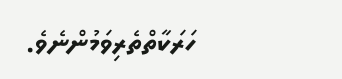ހަރަކާތްތެރިވަމުންނެވެ.